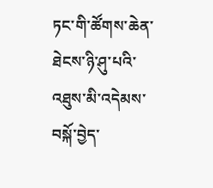ཏང་གི་ཚོགས་ཆེན་ཐེངས་ཉི་ཤུ་པའི་འཐུས་མི་འདེམས་བསྐོ་བྱེད་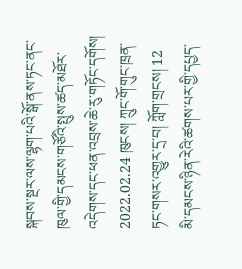སྐབས་སྔར་ལས་ལྷག་པའི་སྒོ་ནས་ཏང་ནང་ཁུལ་གྱི་དམངས་གཙོའི་སྤུས་ཚད་མཐོར་འདེགས་དང་ཕན་འབྲས་ཆེ་རུ་གཏོང་དགོས།
2022.02.24 ཁུངས། ཀྲུང་གོ་གུང་ཁྲན་ཏང་གསར་འགྱུར་དྲ་བ། ཀློག་གྲངས། 12
མི་དམངས་ཉིན་རེའི་ཚགས་པར་གྱི་དཔྱད་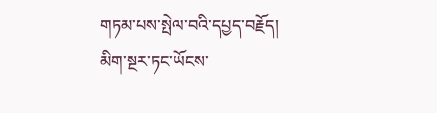གཏམ་པས་སྤེལ་བའི་དཔྱད་བརྗོད།
མིག་སྔར་ཏང་ཡོངས་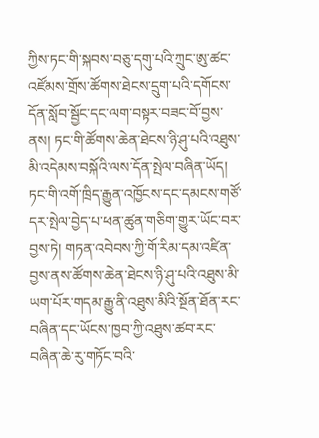ཀྱིས་ཏང་གི་སྐབས་བཅུ་དགུ་པའི་ཀྲུང་ཨུ་ཚང་འཛོམས་གྲོས་ཚོགས་ཐེངས་དྲུག་པའི་དགོངས་དོན་སློབ་སྦྱོང་དང་ལག་བསྟར་བཟང་བོ་བྱས་ནས། ཏང་གི་ཚོགས་ཆེན་ཐེངས་ཉི་ཤུ་པའི་འཐུས་མི་འདེམས་བསྐོའི་ལས་དོན་སྤེལ་བཞིན་ཡོད། ཏང་གི་འགོ་ཁྲིད་རྒྱུན་འཁྱོངས་དང་དམངས་གཙོ་དར་སྤེལ་བྱེད་པ་ཕན་ཚུན་གཅིག་གྱུར་ཡོང་བར་བྱས་ཏེ། གཏན་འབེབས་ཀྱི་གོ་རིམ་དམ་འཛིན་བྱས་ནས་ཚོགས་ཆེན་ཐེངས་ཉི་ཤུ་པའི་འཐུས་མི་ཡག་པོར་གདམ་རྒྱུ་ནི་འཐུས་མིའི་སྔོན་ཐོན་རང་བཞིན་དང་ཡོངས་ཁྱབ་ཀྱི་འཐུས་ཚབ་རང་བཞིན་ཆེ་རུ་གཏོང་བའི་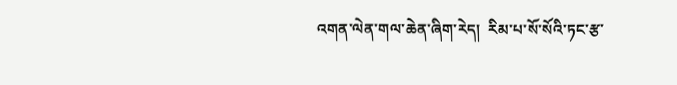འགན་ལེན་གལ་ཆེན་ཞིག་རེད།  རིམ་པ་སོ་སོའི་ཏང་རྩ་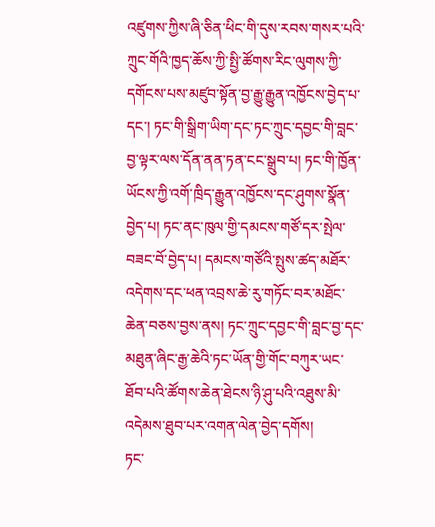འཛུགས་ཀྱིས་ཞི་ཅིན་ཕིང་གི་དུས་རབས་གསར་པའི་ཀྲུང་གོའི་ཁྱད་ཆོས་ཀྱི་སྤྱི་ཚོགས་རིང་ལུགས་ཀྱི་དགོངས་པས་མཛུབ་སྟོན་བྱ་རྒྱུ་རྒྱུན་འཁྱོངས་བྱེད་པ་དང་། ཏང་གི་སྒྲིག་ཡིག་དང་ཏང་ཀྲུང་དབྱང་གི་བླང་བྱ་ལྟར་ལས་དོན་ནན་ཏན་ངང་སྒྲུབ་པ། ཏང་གི་ཁྱོན་ཡོངས་ཀྱི་འགོ་ཁྲིད་རྒྱུན་འཁྱོངས་དང་ཤུགས་སྣོན་བྱེད་པ། ཏང་ནང་ཁུལ་གྱི་དམངས་གཙོ་དར་སྤེལ་བཟང་བོ་བྱེད་པ། དམངས་གཙོའི་སྤུས་ཚད་མཐོར་འདེགས་དང་ཕན་འབྲས་ཆེ་རུ་གཏོང་བར་མཐོང་ཆེན་བཅས་བྱས་ནས། ཏང་ཀྲུང་དབྱང་གི་བླང་བྱ་དང་མཐུན་ཞིང་རྒྱ་ཆེའི་ཏང་ཡོན་གྱི་གོང་བཀུར་ཡང་ཐོབ་པའི་ཚོགས་ཆེན་ཐེངས་ཉི་ཤུ་པའི་འཐུས་མི་འདེམས་ཐུབ་པར་འགན་ལེན་བྱེད་དགོས།
ཏང་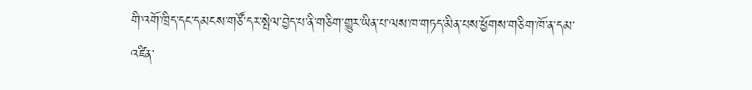གི་འགོ་ཁྲིད་དང་དམངས་གཙོ་དར་སྤེལ་བྱེད་པ་ནི་གཅིག་གྱུར་ཡིན་པ་ལས་ཁ་གཏད་མིན་པས་ཕྱོགས་གཅིག་ཁོ་ན་དམ་འཛིན་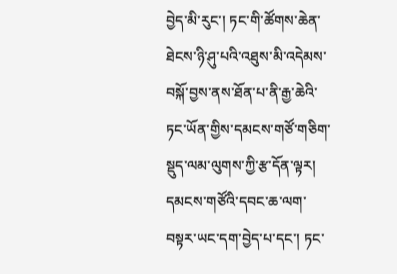བྱེད་མི་རུང་། ཏང་གི་ཚོགས་ཆེན་ཐེངས་ཉི་ཤུ་པའི་འཐུས་མི་འདེམས་བསྐོ་བྱས་ནས་ཐོན་པ་ནི་རྒྱ་ཆེའི་ཏང་ཡོན་གྱིས་དམངས་གཙོ་གཅིག་སྡུད་ལམ་ལུགས་ཀྱི་རྩ་དོན་ལྟར། དམངས་གཙོའི་དབང་ཆ་ལག་བསྟར་ཡང་དག་བྱེད་པ་དང་། ཏང་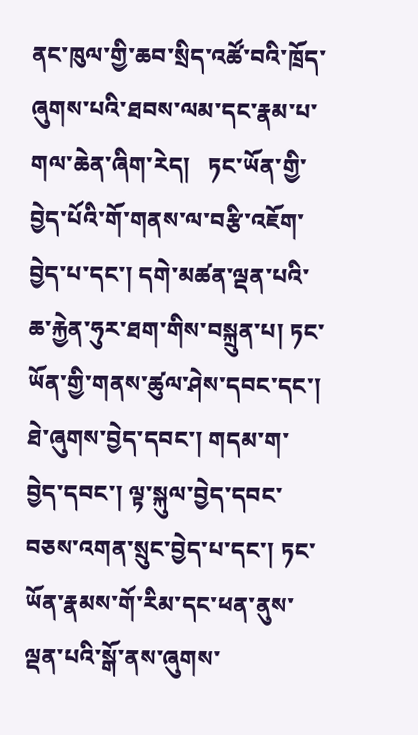ནང་ཁུལ་གྱི་ཆབ་སྲིད་འཚོ་བའི་ཁྲོད་ཞུགས་པའི་ཐབས་ལམ་དང་རྣམ་པ་གལ་ཆེན་ཞིག་རེད།   ཏང་ཡོན་གྱི་བྱེད་པོའི་གོ་གནས་ལ་བརྩི་འཇོག་བྱེད་པ་དང་། དགེ་མཚན་ལྡན་པའི་ཆ་རྐྱེན་ཧུར་ཐག་གིས་བསྐྲུན་པ། ཏང་ཡོན་གྱི་གནས་ཚུལ་ཤེས་དབང་དང་། ཐེ་ཞུགས་བྱེད་དབང་། གདམ་ག་བྱེད་དབང་། ལྟ་སྐུལ་བྱེད་དབང་བཅས་འགན་སྲུང་བྱེད་པ་དང་། ཏང་ཡོན་རྣམས་གོ་རིམ་དང་ཕན་ནུས་ལྡན་པའི་སྒོ་ནས་ཞུགས་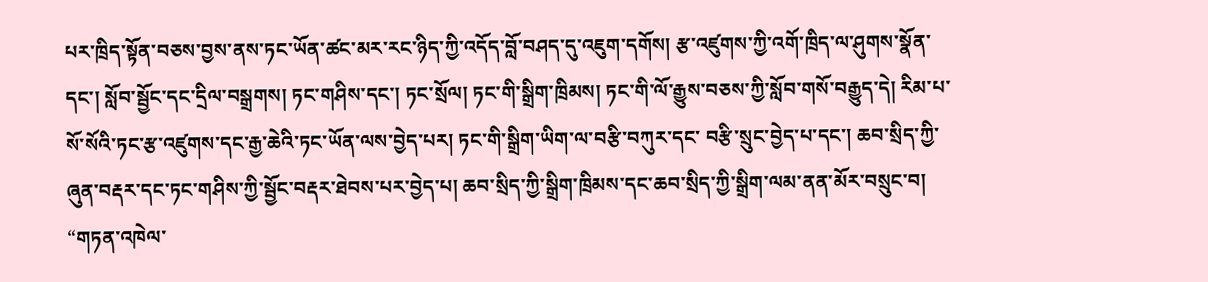པར་ཁྲིད་སྟོན་བཅས་བྱས་ནས་ཏང་ཡོན་ཚང་མར་རང་ཉིད་ཀྱི་འདོད་བློ་བཤད་དུ་འཇུག་དགོས། རྩ་འཛུགས་ཀྱི་འགོ་ཁྲིད་ལ་ཤུགས་སྣོན་དང་། སློབ་སྦྱོང་དང་དྲིལ་བསྒྲགས། ཏང་གཤིས་དང་། ཏང་སྲོལ། ཏང་གི་སྒྲིག་ཁྲིམས། ཏང་གི་ལོ་རྒྱུས་བཅས་ཀྱི་སློབ་གསོ་བརྒྱུད་དེ། རིམ་པ་སོ་སོའི་ཏང་རྩ་འཛུགས་དང་རྒྱ་ཆེའི་ཏང་ཡོན་ལས་བྱེད་པར། ཏང་གི་སྒྲིག་ཡིག་ལ་བརྩི་བཀུར་དང་ བརྩི་སྲུང་བྱེད་པ་དང་། ཆབ་སྲིད་ཀྱི་ཞུན་བརྡར་དང་ཏང་གཤིས་ཀྱི་སྦྱོང་བརྡར་ཐེབས་པར་བྱེད་པ། ཆབ་སྲིད་ཀྱི་སྒྲིག་ཁྲིམས་དང་ཆབ་སྲིད་ཀྱི་སྒྲིག་ལམ་ནན་མོར་བསྲུང་བ། “གཏན་འཁེལ་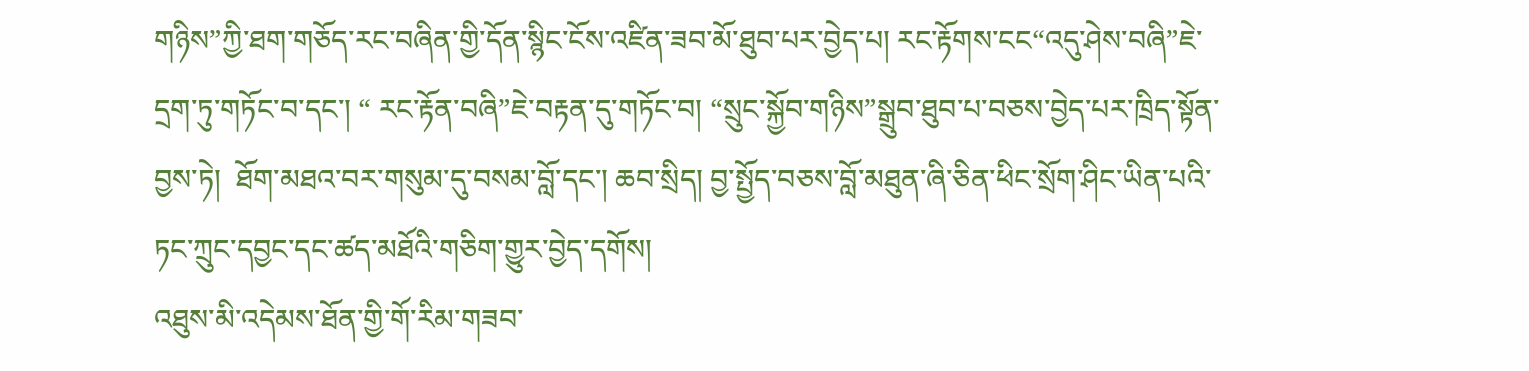གཉིས”ཀྱི་ཐག་གཅོད་རང་བཞིན་གྱི་དོན་སྙིང་ངོས་འཛིན་ཟབ་མོ་ཐུབ་པར་བྱེད་པ། རང་རྟོགས་ངང“འདུ་ཤེས་བཞི”ཇེ་དྲག་ཏུ་གཏོང་བ་དང་། “ རང་རྟོན་བཞི”ཇེ་བརྟན་དུ་གཏོང་བ། “སྲུང་སྐྱོབ་གཉིས”སྒྲུབ་ཐུབ་པ་བཅས་བྱེད་པར་ཁྲིད་སྟོན་བྱས་ཏེ།  ཐོག་མཐའ་བར་གསུམ་དུ་བསམ་བློ་དང་། ཆབ་སྲིད། བྱ་སྤྱོད་བཅས་བློ་མཐུན་ཞི་ཅིན་ཕིང་སྲོག་ཤིང་ཡིན་པའི་ཏང་ཀྲུང་དབྱང་དང་ཚད་མཐོའི་གཅིག་གྱུར་བྱེད་དགོས།
འཐུས་མི་འདེམས་ཐོན་གྱི་གོ་རིམ་གཟབ་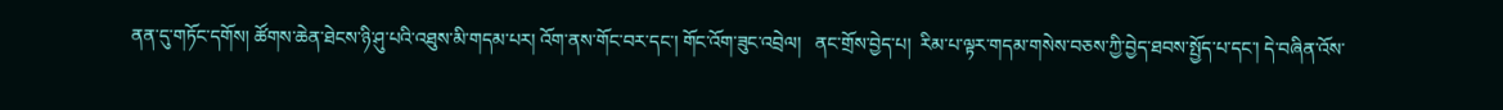ནན་དུ་གཏོང་དགོས། ཚོགས་ཆེན་ཐེངས་ཉི་ཤུ་པའི་འཐུས་མི་གདམ་པར། འོག་ནས་གོང་བར་དང་། གོང་འོག་ཟུང་འབྲེལ།   ནང་གྲོས་བྱེད་པ།  རིམ་པ་ལྟར་གདམ་གསེས་བཅས་ཀྱི་བྱེད་ཐབས་སྤྱོད་པ་དང་། དེ་བཞིན་འོས་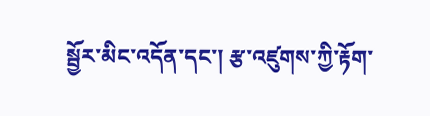སྦྱོར་མིང་འདོན་དང་། རྩ་འཛུགས་ཀྱི་རྟོག་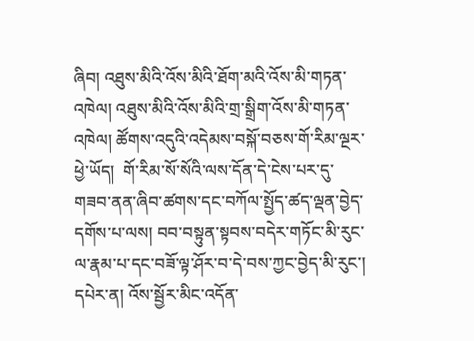ཞིབ། འཐུས་མིའི་འོས་མིའི་ཐོག་མའི་འོས་མི་གཏན་འཁེལ། འཐུས་མིའི་འོས་མིའི་གྲ་སྒྲིག་འོས་མི་གཏན་འཁེལ། ཚོགས་འདུའི་འདེམས་བསྐོ་བཅས་གོ་རིམ་ལྔར་ཕྱེ་ཡོད།  གོ་རིམ་སོ་སོའི་ལས་དོན་དེ་ངེས་པར་དུ་གཟབ་ནན་ཞིབ་ཚགས་དང་བཀོལ་སྤྱོད་ཚད་ལྡན་བྱེད་དགོས་པ་ལས། བབ་བསྟུན་སྟབས་བདེར་གཏོང་མི་རུང་ལ་རྣམ་པ་དང་བཟོ་ལྟ་ཤོར་བ་དེ་བས་ཀྱང་བྱེད་མི་རུང་།  དཔེར་ན། འོས་སྦྱོར་མིང་འདོན་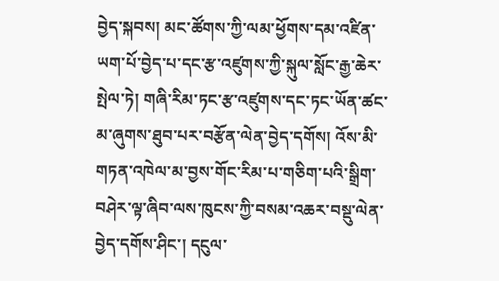བྱེད་སྐབས། མང་ཚོགས་ཀྱི་ལམ་ཕྱོགས་དམ་འཛིན་ཡག་པོ་བྱེད་པ་དང་རྩ་འཛུགས་ཀྱི་སྐུལ་སློང་རྒྱ་ཆེར་སྤེལ་ཏེ། གཞི་རིམ་ཏང་རྩ་འཛུགས་དང་ཏང་ཡོན་ཚང་མ་ཞུགས་ཐུབ་པར་བརྩོན་ལེན་བྱེད་དགོས། འོས་མི་གཏན་འཁེལ་མ་བྱས་གོང་རིམ་པ་གཅིག་པའི་སྒྲིག་བཤེར་ལྟ་ཞིབ་ལས་ཁུངས་ཀྱི་བསམ་འཆར་བསྡུ་ལེན་བྱེད་དགོས་ཤིང་། དངུལ་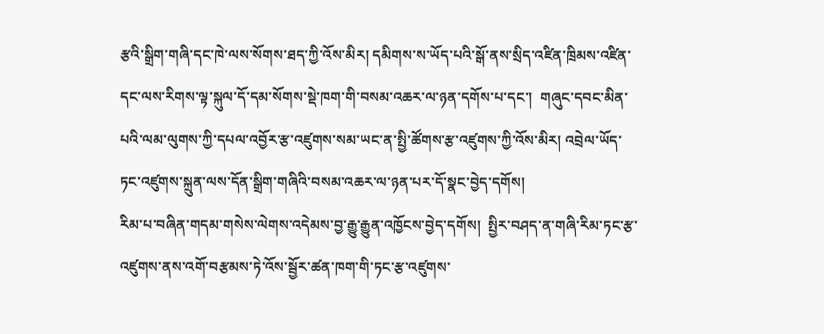རྩའི་སྒྲིག་གཞི་དང་ཁེ་ལས་སོགས་ཐད་ཀྱི་འོས་མིར། དམིགས་ས་ཡོད་པའི་སྒོ་ནས་སྲིད་འཛིན་ཁྲིམས་འཛིན་དང་ལས་རིགས་ལྟ་སྐུལ་དོ་དམ་སོགས་སྡེ་ཁག་གི་བསམ་འཆར་ལ་ཉན་དགོས་པ་དང་།  གཞུང་དབང་མིན་པའི་ལམ་ལུགས་ཀྱི་དཔལ་འབྱོར་རྩ་འཛུགས་སམ་ཡང་ན་སྤྱི་ཚོགས་རྩ་འཛུགས་ཀྱི་འོས་མིར། འབྲེལ་ཡོད་ཏང་འཛུགས་སྐྲུན་ལས་དོན་སྒྲིག་གཞིའི་བསམ་འཆར་ལ་ཉན་པར་དོ་སྣང་བྱེད་དགོས།
རིམ་པ་བཞིན་གདམ་གསེས་ལེགས་འདེམས་བྱ་རྒྱུ་རྒྱུན་འཁྱོངས་བྱེད་དགོས།  སྤྱིར་བཤད་ན་གཞི་རིམ་ཏང་རྩ་འཛུགས་ནས་འགོ་བརྩམས་ཏེ་འོས་སྦྱོར་ཚན་ཁག་གི་ཏང་རྩ་འཛུགས་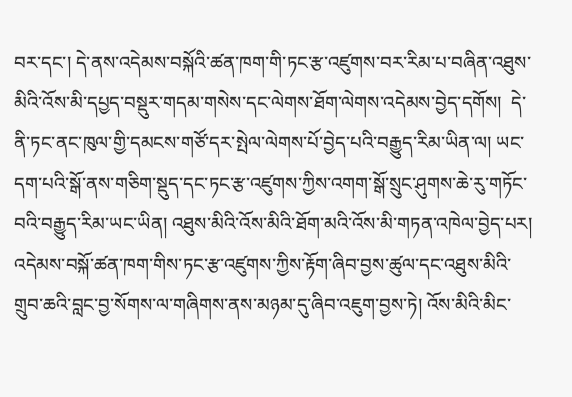བར་དང་། དེ་ནས་འདེམས་བསྐོའི་ཚན་ཁག་གི་ཏང་རྩ་འཛུགས་བར་རིམ་པ་བཞིན་འཐུས་མིའི་འོས་མི་དཔྱད་བསྡུར་གདམ་གསེས་དང་ལེགས་ཐོག་ལེགས་འདེམས་བྱེད་དགོས།  དེ་ནི་ཏང་ནང་ཁུལ་གྱི་དམངས་གཙོ་དར་སྤེལ་ལེགས་པོ་བྱེད་པའི་བརྒྱུད་རིམ་ཡིན་ལ། ཡང་དག་པའི་སྒོ་ནས་གཅིག་སྡུད་དང་ཏང་རྩ་འཛུགས་ཀྱིས་འགག་སྒོ་སྲུང་ཤུགས་ཆེ་རུ་གཏོང་བའི་བརྒྱུད་རིམ་ཡང་ཡིན། འཐུས་མིའི་འོས་མིའི་ཐོག་མའི་འོས་མི་གཏན་འཁེལ་བྱེད་པར། འདེམས་བསྐོ་ཚན་ཁག་གིས་ཏང་རྩ་འཛུགས་ཀྱིས་རྟོག་ཞིབ་བྱས་ཚུལ་དང་འཐུས་མིའི་གྲུབ་ཆའི་བླང་བྱ་སོགས་ལ་གཞིགས་ནས་མཉམ་དུ་ཞིབ་འཇུག་བྱས་ཏེ། འོས་མིའི་མིང་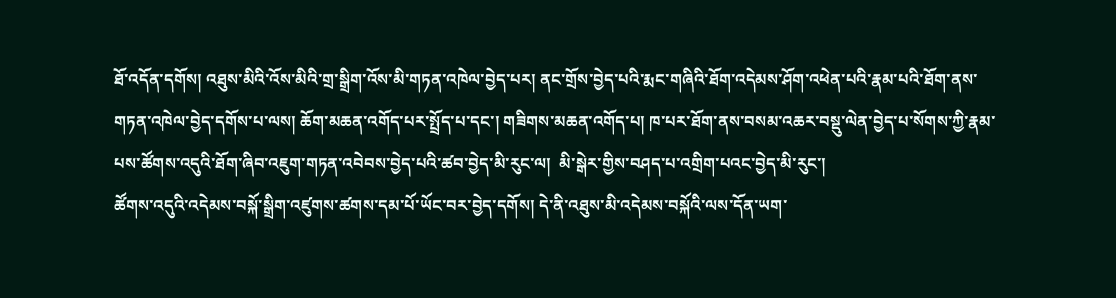ཐོ་འདོན་དགོས། འཐུས་མིའི་འོས་མིའི་གྲ་སྒྲིག་འོས་མི་གཏན་འཁེལ་བྱེད་པར། ནང་གྲོས་བྱེད་པའི་རྨང་གཞིའི་ཐོག་འདེམས་ཤོག་འཕེན་པའི་རྣམ་པའི་ཐོག་ནས་གཏན་འཁེལ་བྱེད་དགོས་པ་ལས། ཆོག་མཆན་འགོད་པར་སྤྲོད་པ་དང་། གཟིགས་མཆན་འགོད་པ། ཁ་པར་ཐོག་ནས་བསམ་འཆར་བསྡུ་ལེན་བྱེད་པ་སོགས་ཀྱི་རྣམ་པས་ཚོགས་འདུའི་ཐོག་ཞིབ་འཇུག་གཏན་འབེབས་བྱེད་པའི་ཚབ་བྱེད་མི་རུང་ལ།  མི་སྒེར་གྱིས་བཤད་པ་འགྲིག་པའང་བྱེད་མི་རུང་།
ཚོགས་འདུའི་འདེམས་བསྐོ་སྒྲིག་འཛུགས་ཚགས་དམ་པོ་ཡོང་བར་བྱེད་དགོས། དེ་ནི་འཐུས་མི་འདེམས་བསྐོའི་ལས་དོན་ཡག་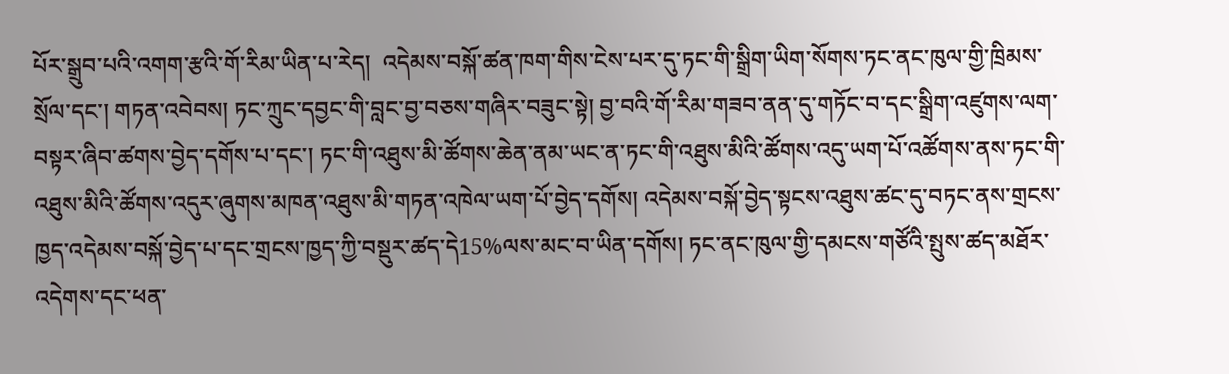པོར་སྒྲུབ་པའི་འགག་རྩའི་གོ་རིམ་ཡིན་པ་རེད།  འདེམས་བསྐོ་ཚན་ཁག་གིས་ངེས་པར་དུ་ཏང་གི་སྒྲིག་ཡིག་སོགས་ཏང་ནང་ཁུལ་གྱི་ཁྲིམས་སྲོལ་དང་། གཏན་འབེབས། ཏང་ཀྲུང་དབྱང་གི་བླང་བྱ་བཅས་གཞིར་བཟུང་སྟེ། བྱ་བའི་གོ་རིམ་གཟབ་ནན་དུ་གཏོང་བ་དང་སྒྲིག་འཛུགས་ལག་བསྟར་ཞིབ་ཚགས་བྱེད་དགོས་པ་དང་། ཏང་གི་འཐུས་མི་ཚོགས་ཆེན་ནམ་ཡང་ན་ཏང་གི་འཐུས་མིའི་ཚོགས་འདུ་ཡག་པོ་འཚོགས་ནས་ཏང་གི་འཐུས་མིའི་ཚོགས་འདུར་ཞུགས་མཁན་འཐུས་མི་གཏན་འཁེལ་ཡག་པོ་བྱེད་དགོས། འདེམས་བསྐོ་བྱེད་སྟངས་འཐུས་ཚང་དུ་བཏང་ནས་གྲངས་ཁྱད་འདེམས་བསྐོ་བྱེད་པ་དང་གྲངས་ཁྱད་ཀྱི་བསྡུར་ཚད་དེ15%ལས་མང་བ་ཡིན་དགོས། ཏང་ནང་ཁུལ་གྱི་དམངས་གཙོའི་སྤུས་ཚད་མཐོར་འདེགས་དང་ཕན་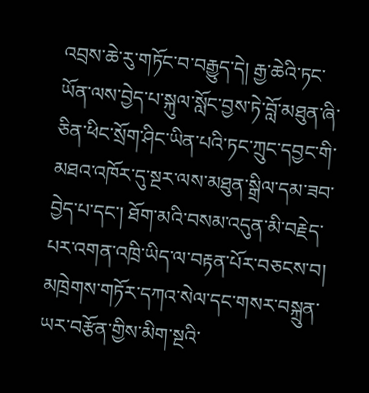འབྲས་ཆེ་རུ་གཏོང་བ་བརྒྱུད་དེ། རྒྱ་ཆེའི་ཏང་ཡོན་ལས་བྱེད་པ་སྐུལ་སློང་བྱས་ཏེ་བློ་མཐུན་ཞི་ཅིན་ཕིང་སྲོག་ཤིང་ཡིན་པའི་ཏང་ཀྲུང་དབྱང་གི་མཐའ་འཁོར་དུ་སྔར་ལས་མཐུན་སྒྲིལ་དམ་ཟབ་བྱེད་པ་དང་། ཐོག་མའི་བསམ་འདུན་མི་བརྗེད་པར་འགན་འཁྲི་ཡིད་ལ་བརྟན་པོར་བཅངས་བ།  མཁྲེགས་གཏོར་དཀའ་སེལ་དང་གསར་བསྐྲུན་ཡར་བརྩོན་གྱིས་མིག་སྔའི་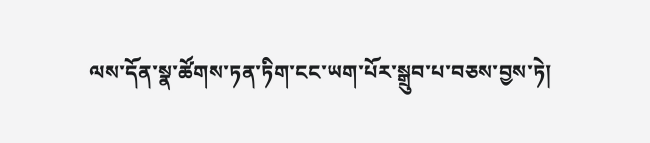ལས་དོན་སྣ་ཚོགས་ཏན་ཏིག་ངང་ཡག་པོར་སྒྲུབ་པ་བཅས་བྱས་ཏེ།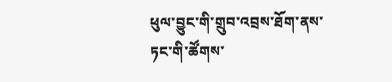ཕུལ་བྱུང་གི་གྲུབ་འབྲས་ཐོག་ནས་ཏང་གི་ཚོགས་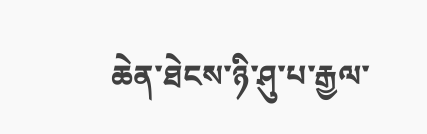ཆེན་ཐེངས་ཉི་ཤུ་པ་རྒྱལ་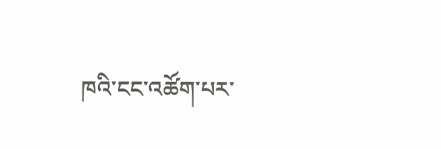ཁའི་ངང་འཚོག་པར་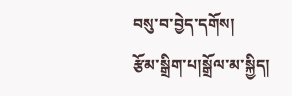བསུ་བ་བྱེད་དགོས།
རྩོམ་སྒྲིག་པ།སྒྲོལ་མ་སྐྱིད།